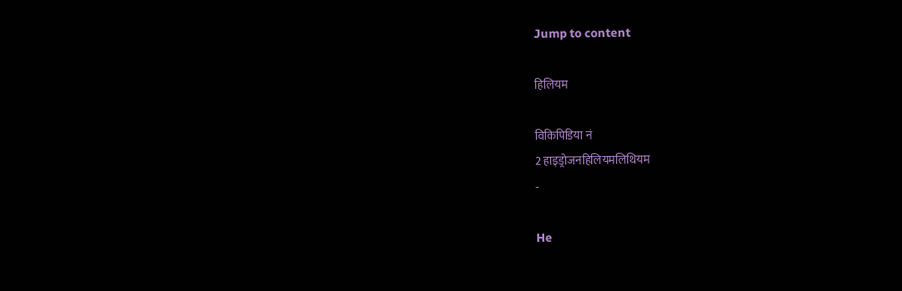Jump to content

हिलियम

विकिपिडिया नं
2 हाइड्रोजनहिलियमलिथियम
-

He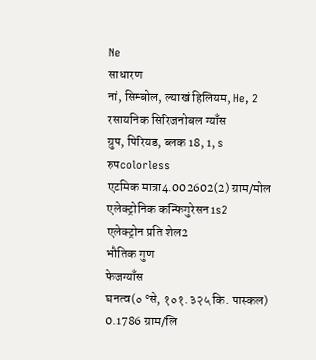Ne
साधारण
नां, सिम्बोल, ल्याखं हिलियम, He, 2
रसायनिक सिरिजनोबल ग्याँस
ग्रुप, पिरियड, ब्लक 18, 1, s
रुपcolorless
एटमिक मात्रा4.002602(2) ग्राम/मोल
एलेक्ट्रोनिक कन्फिगुरेसन1s2
एलेक्ट्रोन प्रति शेल2
भौतिक गुण
फेजग्याँस
घनत्व(० °से, १०१.३२५ कि. पास्कल)
0.1786 ग्राम/लि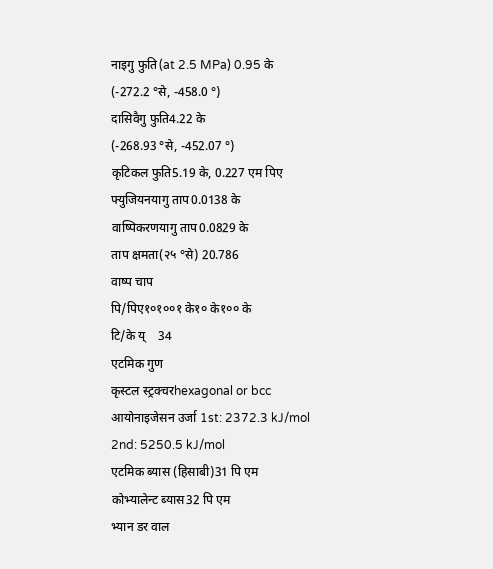नाइगु फुति(at 2.5 MPa) 0.95 के
(-272.2 °से, -458.0 °)
दासिवैगु फुति4.22 के
(-268.93 °से, -452.07 °)
कृटिकल फुति5.19 के, 0.227 एम पिए
फ्युजियनयागु ताप0.0138 के
वाष्पिकरणयागु ताप0.0829 के
ताप क्षमता(२५ °से) 20.786
वाष्प चाप
पि/पिए१०१००१ के१० के१०० के
टि/के य्    34
एटमिक गुण
कृस्टल स्ट्रक्चरhexagonal or bcc
आयोनाइजेसन उर्जा 1st: 2372.3 kJ/mol
2nd: 5250.5 kJ/mol
एटमिक ब्यास (हिसाबी)31 पि एम
कोभ्यालेन्ट ब्यास32 पि एम
भ्यान डर वाल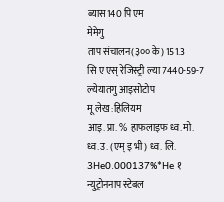ब्यास140 पि एम
मेमेगु
ताप संचालन(३०० के) 151.3
सि ए एस् रेजिस्ट्री ल्या7440-59-7
ल्येयातगु आइसोटोप
मू लेख :हिलियम
आइ. प्रा. % हाफलाइफ ध्व.मो. ध्व.उ. (एम् इ भी) ध्व. लि.
3He0.000137%*He १ न्युट्रोननाप स्टेबल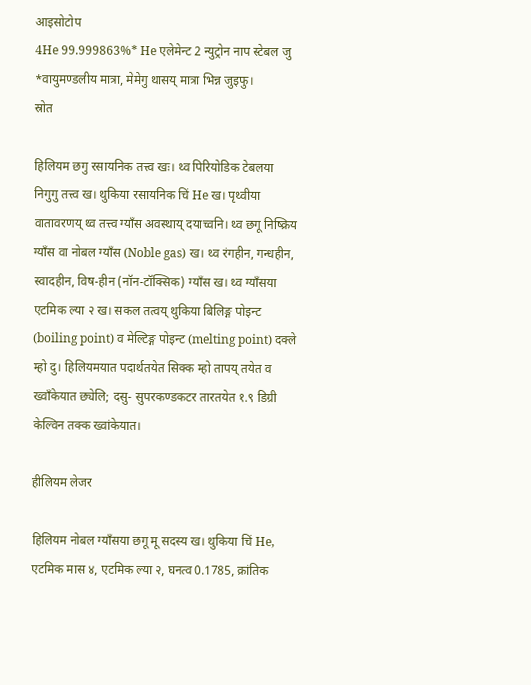आइसोटोप
4He 99.999863%* He एलेमेन्ट 2 न्युट्रोन नाप स्टेबल जु
*वायुमण्डलीय मात्रा, मेमेगु थासय् मात्रा भिन्न जुइफु।
स्रोत

हिलियम छगु रसायनिक तत्त्व खः। थ्व पिरियोडिक टेबलया निगुगु तत्त्व ख। थुकिया रसायनिक चिं He ख। पृथ्वीया वातावरणय् थ्व तत्त्व ग्याँस अवस्थाय् दयाच्वनि। थ्व छगू निष्क्रिय ग्याँस वा नोबल ग्याँस (Noble gas) ख। थ्व रंगहीन, गन्धहीन, स्वादहीन, विष-हीन (नॉन-टॉक्सिक) ग्याँस ख। थ्व ग्याँसया एटमिक ल्या २ ख। सकल तत्वय् थुकिया बिलिङ्ग पोइन्ट (boiling point) व मेल्टिङ्ग पोइन्ट (melting point) दक्ले म्हो दु। हिलियमयात पदार्थतयेत सिक्क म्हो तापय् तयेत व ख्वाँकेयात छ्येलि; दसु- सुपरकण्डकटर तारतयेत १.९ डिग्री केल्विन तक्क ख्वांकेयात।

हीलियम लेजर

हिलियम नोबल ग्याँसया छगू मू सदस्य ख। थुकिया चिं He, एटमिक मास ४, एटमिक ल्या २, घनत्व 0.1785, क्रांतिक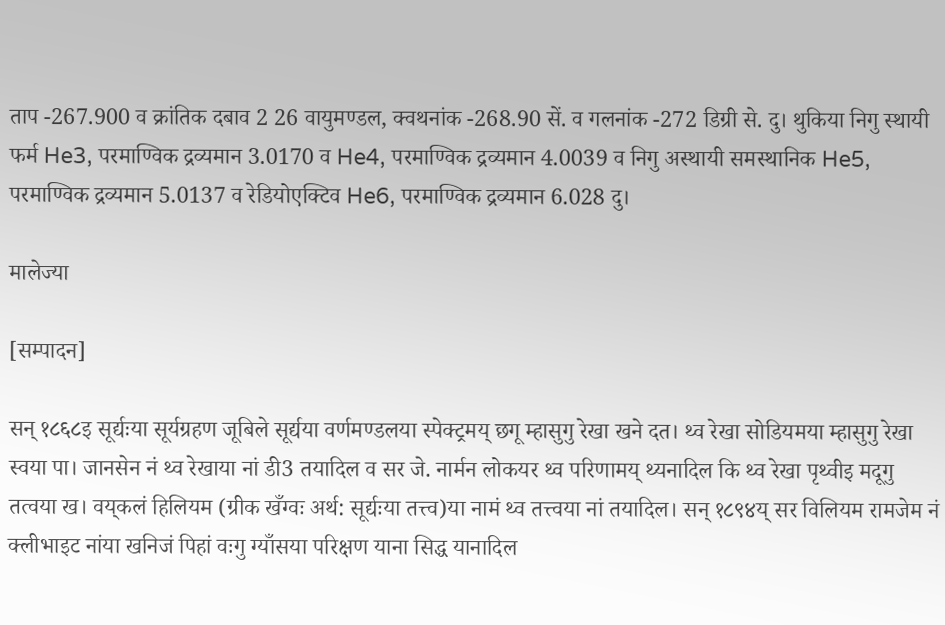ताप -267.900 व क्रांतिक दबाव 2 26 वायुमण्डल, क्वथनांक -268.90 सें. व गलनांक -272 डिग्री से. दु। थुकिया निगु स्थायी फर्म He3, परमाण्विक द्रव्यमान 3.0170 व He4, परमाण्विक द्रव्यमान 4.0039 व निगु अस्थायी समस्थानिक He5, परमाण्विक द्रव्यमान 5.0137 व रेडियोएक्टिव He6, परमाण्विक द्रव्यमान 6.028 दु।

मालेज्या

[सम्पादन]

सन् १८६८इ सूर्द्यःया सूर्यग्रहण जूबिले सूर्द्यया वर्णमण्डलया स्पेक्ट्रमय् छगू म्हासुगु रेखा खने दत। थ्व रेखा सोडियमया म्हासुगु रेखा स्वया पा। जानसेन नं थ्व रेखाया नां डी3 तयादिल व सर जे. नार्मन लोकयर थ्व परिणामय् थ्यनादिल कि थ्व रेखा पृथ्वीइ मदूगु तत्वया ख। वय्‌कलं हिलियम (ग्रीक खँग्वः अर्थ: सूर्द्यःया तत्त्व)या नामं थ्व तत्त्वया नां तयादिल। सन् १८९४य् सर विलियम रामजेम नं क्लीभाइट नांया खनिजं पिहां वःगु ग्याँसया परिक्षण याना सिद्ध यानादिल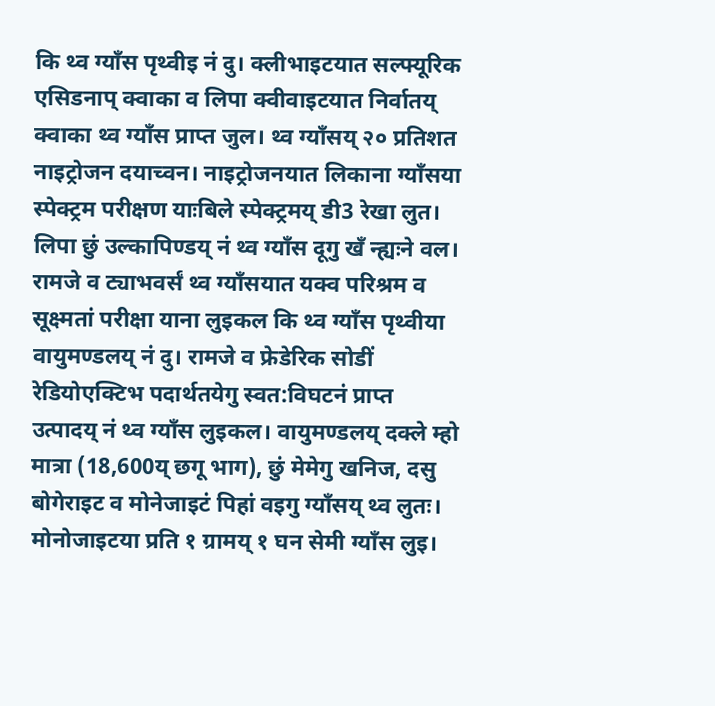कि थ्व ग्याँस पृथ्वीइ नं दु। क्लीभाइटयात सल्फ्यूरिक एसिडनाप् क्वाका व लिपा क्वीवाइटयात निर्वातय् क्वाका थ्व ग्याँस प्राप्त जुल। थ्व ग्याँसय् २० प्रतिशत नाइट्रोजन दयाच्वन। नाइट्रोजनयात लिकाना ग्याँसया स्पेक्ट्रम परीक्षण याःबिले स्पेक्ट्रमय् डी3 रेखा लुत। लिपा छुं उल्कापिण्डय् नं थ्व ग्याँस दूगु खँ न्ह्यःने वल। रामजे व ट्याभवर्सं थ्व ग्याँसयात यक्व परिश्रम व सूक्ष्मतां परीक्षा याना लुइकल कि थ्व ग्याँस पृथ्वीया वायुमण्डलय् नं दु। रामजे व फ्रेडेरिक सोडीं रेडियोएक्टिभ पदार्थतयेगु स्वत:विघटनं प्राप्त उत्पादय् नं थ्व ग्याँस लुइकल। वायुमण्डलय् दक्ले म्हो मात्रा (18,600य् छगू भाग), छुं मेमेगु खनिज, दसु बोगेराइट व मोनेजाइटं पिहां वइगु ग्याँसय् थ्व लुतः। मोनोजाइटया प्रति १ ग्रामय् १ घन सेमी ग्याँस लुइ।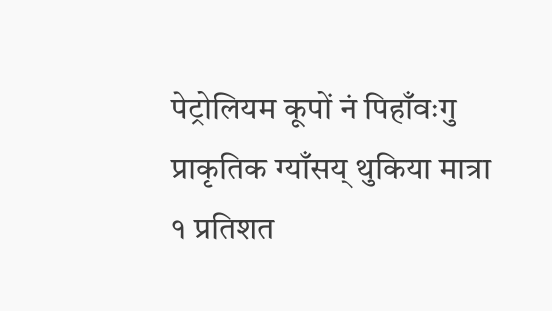पेट्रोलियम कूपों नं पिहाँवःगु प्राकृतिक ग्याँसय् थुकिया मात्रा १ प्रतिशत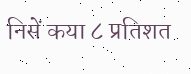निसें कया ८ प्रतिशत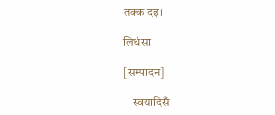तक्क दइ।

लिधंसा

[सम्पादन]

    स्वयादिसँ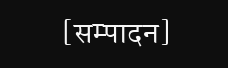[सम्पादन]